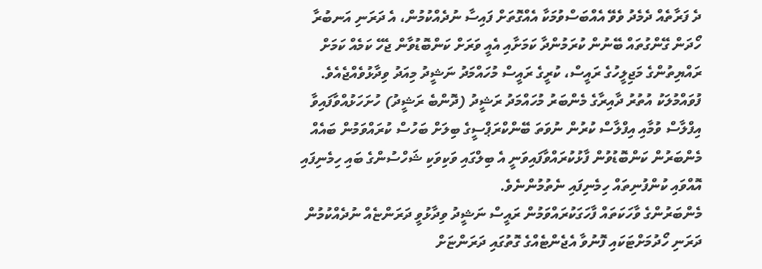ދެ ފަރާތެއް ދެމެދު ވެވޭ އެއްބަސްވުމަކާ އެއްގޮތަށް ފައިސާ ނުދެއްކުމުން، އެ ދަރަނި އަނބުރާ ހޯދަން ގޭންގުތައް ބޭނުން ކުރަމުންދާ ކަމަށާއި އެއީ ވަރަށް ކަންބޮޑުވާން ޖެހޭ ކަމެއް ކަމަށް ރައްޔިތުންގެ މަޖިލީހުގެ ރައީސް، ކުރީގެ ރައީސް މުހައްމަދު ނަޝީދު މިއަދު ވިދާޅުވެއްޖެއެވެ.
ފުވައްމުލަކު އުތުރު ދާއިރާގެ މެންބަރު މުހައްމަދު ރަޝީދު (ދޮންބެ ރަޝީދު) ހުށަހަޅުއްވާފައިވާ އިފްލާސް ވުމާއި އިފްލާސް ކުރުން ނުވަތަ ބޭންކްރަޕްސީގެ ބިލަށް ބަހުސް ކުރައްވަމުން ބައެއް މެންބަރުން ކަންބޮޑުވުން ފާޅުކުރައްވާފައިވަނީ އެ ބިލްގައި ވަކިވަކި ޝަހްސުންގެ ބައި ހިމެނިފައި އޮއްވައި ކުންފުނިތައް ހިމެނިފައި ނެތުމުންނެވެ.
މެންބަރުންގެ ވާހަކަތައް ފާހަގަކުރައްވަމުން ރައީސް ނަޝީދު ވިދާޅުވީ ދަރަންޏެއް ނުދެއްކުމުން ދަރަނި ހޯދުމަށްޓަކައި ފޮނުވާ އެޖެންޓެއްގެ ގޮތުގައި ދަރަންޏަށް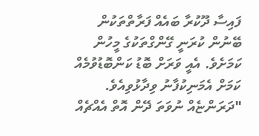ފައިސާ ދޫކުރާ ބައެއް ފަރާތްތަކުން ބޭނުން ކުރަނީ ގޭންގްތަކުގެ މީހުން ކަމަށެވެ. އެއީ ވަރަށް ބޮޑު ކަންބޮޑުވުމެއް ކަމަށް އެމަނިކުފާނު ވިދާޅުވިއެވެ.
"ދަރަންޏެއް ނުވަތަ ދޭން އޮތް އެއްޗެއް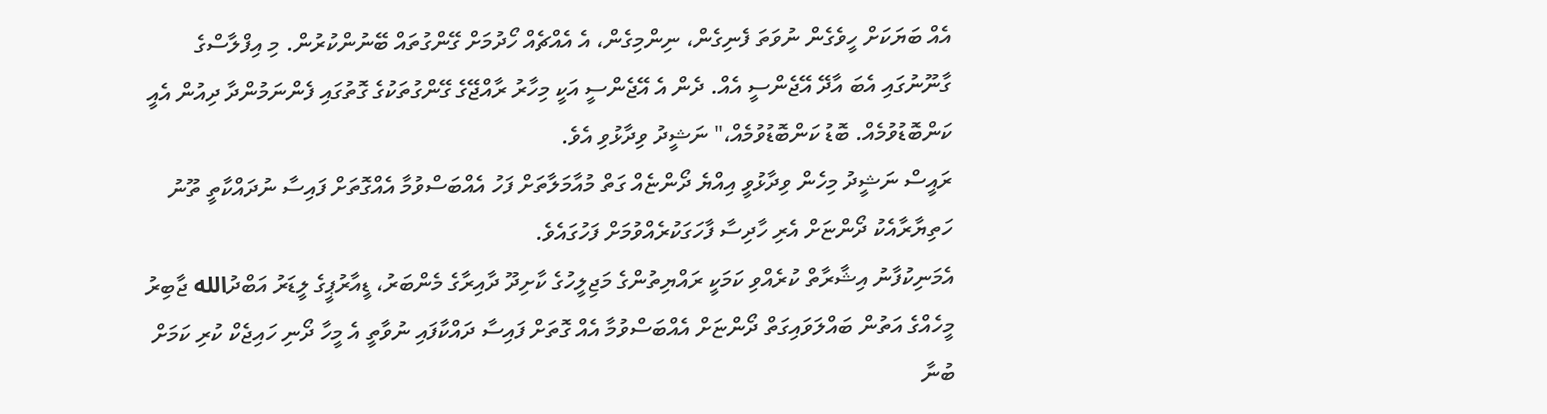އެއް ބަޔަކަށް ހީވެގެން ނުވަތަ ފެނިގެން، ނިންމިގެން، އެ އެއްޗެއް ހޯދުމަށް ގޭންގުތައް ބޭނުންކުރުން. މި އިފްލާސްގެ ގާނޫނުގައި އެބަ އާދޭ އޭޖެންސީ އެއް. ދެން އެ އޭޖެންސީ އަކީ މިހާރު ރާއްޖޭގެ ގޭންގުތަކުގެ ގޮތުގައި ފެންނަމުންދާ ދިއުން އެއީ ކަންބޮޑުވުމެއް. ބޮޑު ކަންބޮޑުވުމެއް،" ނަޝީދު ވިދާޅުވި އެވެ.
ރައީސް ނަޝީދު މިހެން ވިދާޅުވީ އިއްޔެ ދޯންޏެއް ގަތް މުއާމަލާތަށް ފަހު އެއްބަސްވުމާ އެއްގޮތަށް ފައިސާ ނުދައްކާތީ ތޫނު ހަތިޔާރާއެކު ދޯންޏަށް އެރި ހާދިސާ ފާހަގަކުރެއްވުމަށް ފަހުގައެވެ.
އެމަނިކުފާނު އިޝާރާތް ކުރެއްވި ކަމަކީ ރައްޔިތުންގެ މަޖިލީހުގެ ކާށިދޫ ދާއިރާގެ މެންބަރު، ޑީއާރުޕީގެ ލީޑަރު އަބްދުالله ޖާބިރު މީހެއްގެ އަތުން ބައްލަވައިގަތް ދޯންޏަށް އެއްބަސްވުމާ އެއް ގޮތަށް ފައިސާ ދައްކާފައި ނުވާތީ އެ މީހާ ދޯނި ހައިޖެކް ކުރި ކަމަށް ބުނާ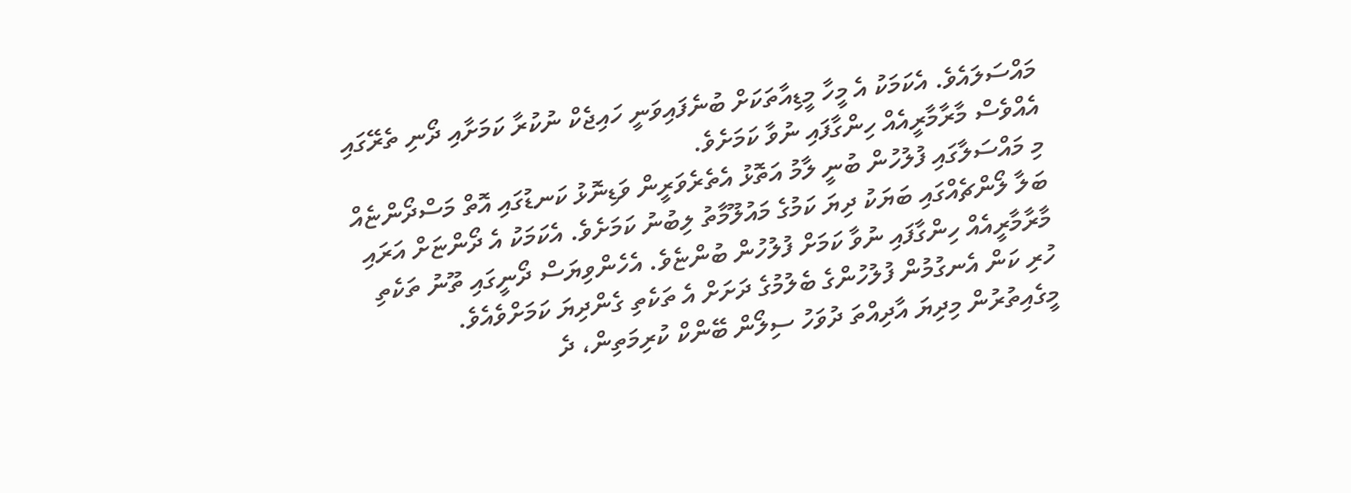މައްސަލައެވެ. އެކަމަކު އެ މީހާ މީޑިއާތަކަށް ބުނެފައިވަނީ ހައިޖެކް ނުކުރާ ކަމަށާއި ދޯނި ތެރޭގައި އެއްވެސް މާރާމާރީއެއް ހިންގާފައި ނުވާ ކަމަށެވެ.
މި މައްސަލާގައި ފުލުހުން ބުނީ ލާމު އަތޮޅު އެތެރެވަރީން ވަޑިނޮޅު ކަނޑުގައި އޮތް މަސްދޯންޏެއް ބަލާ ލޯންޗެއްގައި ބަޔަކު ދިޔަ ކަމުގެ މައުލޫމާތު ލިބުނު ކަމަށެވެ. އެކަމަކު އެ ދޯންޏަށް އަރައި މާރާމާރީއެއް ހިންގާފައި ނުވާ ކަމަށް ފުލުހުން ބުންޏެވެ. އެހެންވިޔަސް ދޯނީގައި ތޫނު ތަކެތި ހުރި ކަން އެނގުމުން ފުލުހުންގެ ބެލުމުގެ ދަށަށް އެ ތަކެތި ގެންދިޔަ ކަމަށްވެއެވެ.
މީގެއިތުރުން މިދިޔަ އާދިއްތަ ދުވަހު ސިލޯން ބޭންކް ކުރިމަތިން، ދެ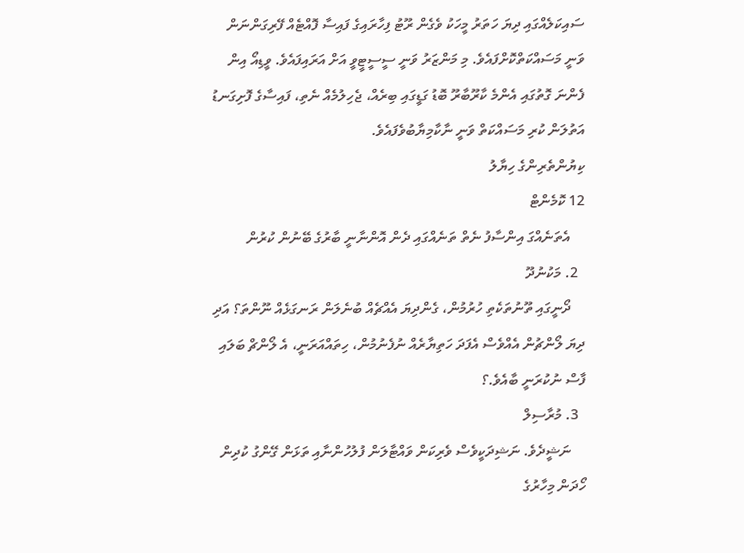ސައިކަލެއްގައި ދިޔަ ހަތަރު މީހަކު ވެގެން ރޫޓު ފިހާރައިގެ ފައިސާ ފޮއްޓެއް ފޭރިގަންނަން ވަނީ މަސައްކަތްކޮށްފައެވެ. މި މަންޒަރު ވަނީ ސީސީޓީވީ އަށް އަރައިފައެވެ. ވީޑިއޯ އިން ފެންނަ ގޮތުގައި އެންމެ ކާރޫބާރޫ ބޮޑު ގަޑީގައި ބިރެއް، ޖެހިލުމެއް ނެތި، ފައިސާގެ ފޮށިގަނޑު އަތުލަން ކުރި މަސައްކަތް ވަނީ ނާކާމިޔާބުވެފައެވެ.
ކިޔުންތެރިންގެ ހިޔާލު
12 ކޮމެންޓް
    އެތަނެއްގަ އިންސާފު ނެތް ތަނެއްގައި ދެން އޮންނާނީ ބާރުގެ ބޭނުން ކުރުން
  2. މަކުނުދޫ
    ދޯނީގައި ތޫނުތަކެތި ހުރުމުން، ގެންދިޔަ އެއްޗެއް ބުނެލަން ރަނގަޅެއް ނޫންތަ؟ އަދި ދިޔަ ލޯންޗުން އެއްވެސް އެފަދަ ހަތިޔާރެއް ނުފެނުމުން، ހިތައްއަރަނީ، އެ ލޯންޗް ބަލައި ފާސް ނުކުރަނީ ބާއެވެ.؟
  3. މުރާސިލް
    ނަޝީދެވެ. ނަޝިދަކީވެސް ވެރިކަން ވައްޓާލަން ފުލުހުންނާއި ތަޅަން ގޭންގު ކުދިން ހޯދަން މިހާރުގެ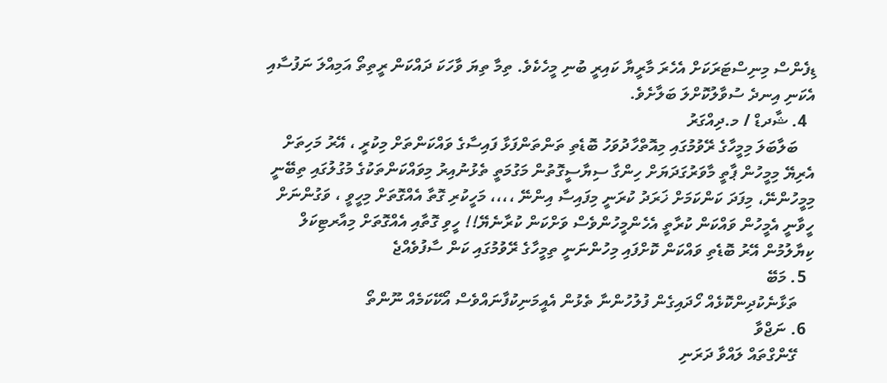ޑިފެންސް މިނިސްޓަރަކަށް އެހެރަ މާރީޔާ ކައިރީ ބުނި މީހެކެވެ. ތިމާ ތިޔަ ވާހަކަ ދައްކަން ރީތިތޯ އަމިއްލަ ނަފުސާއި އެކަނި އިނދެ ސުވާލުކޮށްލަ ބަލާށެވެ.
  4. ޝާދޑް / މ.ދިއްގަރު
    ބަލާބަލަ މިމީހާގެ ރޭވުމުގައި މިއޮތްހާދުވަހު ބޮޑެތި ތަންތަންފަޅާ ފައިސާގެ ވައްކަންތަށް މިކުރީ ، އޭރު މަހިތަށް އެރިޔޭ މިމީހުން ޕާތީ މާވަރުގަދަޔަށް ހިންގާ ސިޔާސީގޮތުން މަގުމަތީ ތެޅުނުއިރު މިވައްކަންތަކުގެ މުގުލުގައި ތިބޭނީ މިމީހުންނޭ، މިފަދަ ކަންކަމަށް ޚަރަދު ކުރަނީ މިފައިސާ އިންނޭ ،،،، މަހީކުރި ގޮތާ އެއްގޮތަށް މިހީވީ ، ވަގުންނަށް ހީވާނީ އެމީހުން ވައްކަން ކުރާތީ އެހެންމީހުންވެސް ވަށްކަން ކުރާނެޔޭ!! ހީވި ގޮތާއި އެއްގޮތަށް މިއާރޓިކަލް ކިޔާލުމުން އޭރު ބޮޑެތި ވައްކަން ކޮށްފައި މިހުންނަނީ ތިމީހާގެ ރޭވުމުގައި ކަން ސާފުވެއްޖެ
  5. މަބޭ
    ތަޅާނެކުދިންކޮޅެއް ހޯދައިގެން ފުލުހުންނާ ތެޅުން އެއީމަނިކުފާނައްވެސް އޯކޭކަމެއް ނޫންތޯ
  6. ނަޖްވާ
    ގޭންގްތައް ލައްވާ ދަރަނި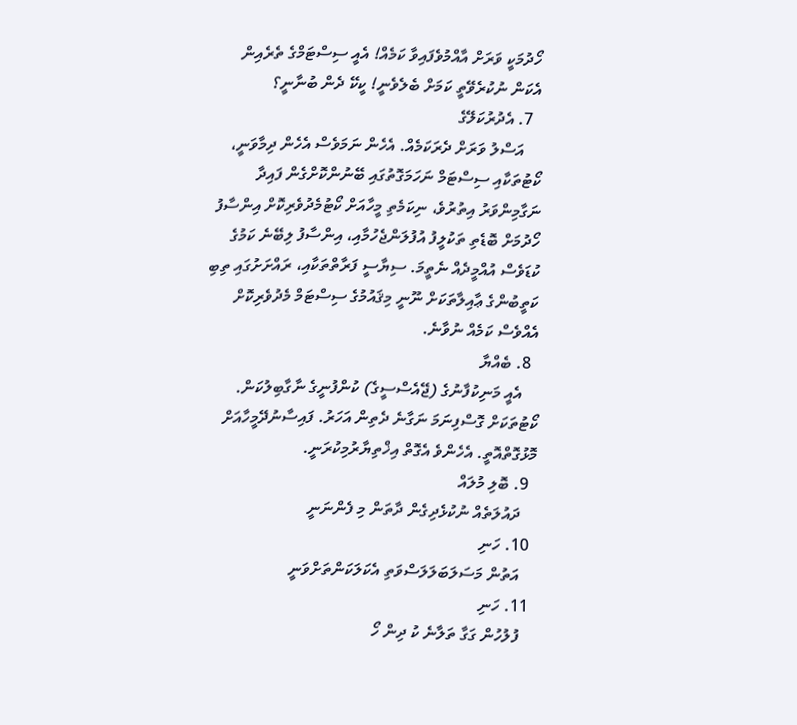ހޯދުމަކީ ވަރަށް އާއްމުވެފައިވާ ކަމެއް! އެއީ ސިސްޓަމްގެ ތެރެއިން އެކަން ނުކުރެވޭތީ ކަމަށް ބެލެވެނީ! ކީކޭ ދެން ބުނާނީ؟
  7. އެދުރުކަލޭގެ
    އަސްލު ވަރަށް ދެރަކަމެއް. އެހެން ނަމަވެސް އެހެން ދިމާވަނީ، ކޯޓުތަކާއި ސިސްޓަމް ނަހަމަގޮތުގައި ބޭނުންކޮށްގެން ފައިދާ ނަގާމިންވަރު އިތުރުވެ، ނިކަމެތި މީހާއަށް ކޯޓުމެދުވެރިކޮށް އިންސާފު ހޯދުމަށް ބޮޑެތި ތަކުލީފު އުފުލަންޖެހުމާއި، އިންސާފު ލިބޭނެ ކަމުގެ ކުޑަވެސް އުއްމީދެއް ނެތީމަ. ސިޔާސީ ފަރާތްތަކާއި، ރައްށަށުގައި ތިބި ކަތީބުންގެ ޢާއިލާތަކަށް ނޫނީ މިޤައުމުގެ ސިސްޓަމް މެދުވެރިކޮށް އެއްވެސް ކަމެއް ނުވާނެ.
  8. ބެއްޔާ
    އެއީ މަނިކުފާނުގެ (ޖޭއެސްސީގެ) ކުންފުނީގެ ނާގާބިލުކަން. ކޯޓުތަކަށް ގޮސްފިނަމަ ނަގާނެ ދެތިން އަހަރު. ފައިސާނުދޭމީހާއަށް މޮޅުގޮތްއޮތީ. އެހެންވެ އެގޮތް އިޚްތިޔާރުމިކުރަނީ.
  9. ބޮލި މުލައް
    ދައުލަތެއް ނުކުޅެދިގެން ދާތަން މި ފެންނަނީ
  10. ހަނި
    އަތުން މަސަލަބަލަލަސްވަތި އެކަލަކަންތަށްވަނީ
  11. ހަނި
    ފުލުހުން ގަގާ ތަލާނެ ކު ދިން ހޯ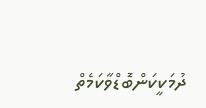ދުމަކީކަންބޮޑްވާކަމެތް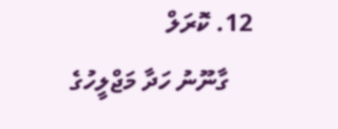12. ކޮރަލް
    ގާނޫނު ހަދާ މަޖްލީހުގެ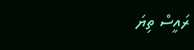ރައީސް ތިޔަ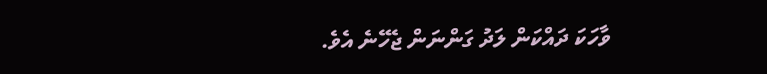ވާހަކަ ދައްކަން ލަދު ގަންނަން ޖެހޭނެ އެވެ.